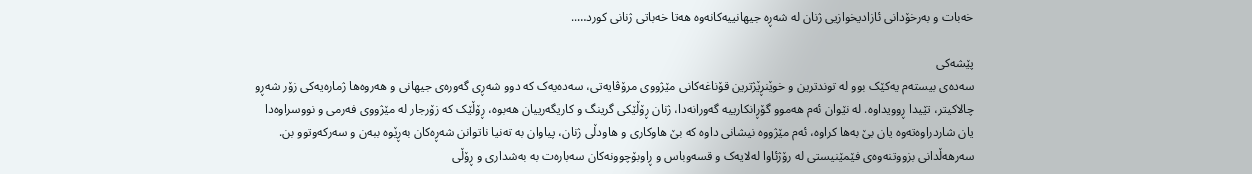خەبات و بەرخۆدانی ئازادیخوازیی ژنان لە شەڕە جیهانییەکانەوە هەتا خەباتی ژنانی کورد…..

پێشەکی
سەدەی بیستەم یەکێک بوو لە توندترین و خوێنڕێژترین قۆناغەکانی مێژووی مرۆڤایەتی، سەدەیەک کە دوو شەڕی گەورەی جیهانی و هەروەها ژمارەیەکی زۆر شەڕو چالاکیتر، تێیدا ڕوویداوە. لە نێوان ئەم هەموو گۆڕانکارییە گەورانەدا، ژنان ڕۆڵێکی گرینگ و کاریگەرییان هەبوە، ڕۆڵێک کە زۆرجار لە مێژووی فەرمی و نووسراوەدا یان شاردراوەتەوە یان بێ بەها کراوە، ئەم مێژووە نیشانی داوە کە بێ هاوکاری و هاودڵی ژنان، پیاوان بە تەنیا ناتوانن شەڕەکان بەڕێوە ببەن و سەرکەوتوو بن. سەرهەڵدانی بزووتنەوەی فێمێنیستی لە رۆژئاوا لەلایەک و قسەوباس و ڕاوبۆچوونەکان سەبارەت بە بەشداری و ڕۆڵی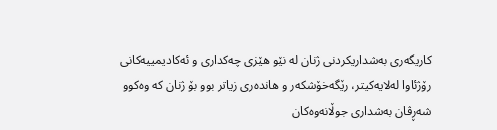کاریگەری بەشداریکردنی ژنان لە نێو هێزی چەکداری و ئەکادیمییەکانی رۆژئاوا لەلایەکیتر، رێگەخۆشکەر و هاندەری زیاتر بوو بۆ ژنان کە وەکوو شەڕڤان بەشداری جوڵانەوەکان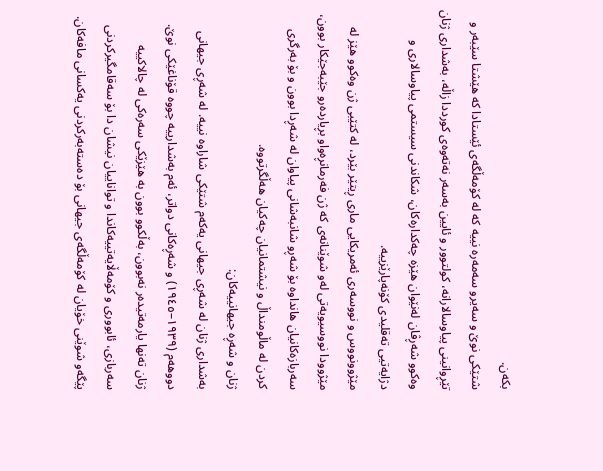بکەن.
شتێکی نوێ و سەیرو سەمەرە نییە کە لە کۆمەڵگەی ئێستادا کە هێشتا سێبەر و تێڕوانینی پیاوسالارانە، کولتوور و ئایین بەسەر نەتەوەی کورددا زاڵە، بەشداری ژنان وەکوو شەڕڤان لەنێوان هێزە چەکدارەکان، شکاندنی سیستمی پیاوسالاری و دژایەتیی تەقلیدی کۆنەپارێزییە.
مێژوونووس و نووسەری ئەمریکایی ماری ڕیتێر بێرد، لە کتێبی ژن وەکوو هێز لە مێژوودا نووسیویەتی لەو شوێنانەی کە ژن فەرمانڕەواو بڕیاردەرو جێبەجێکار بوون، سەربازەکانیان هانداوە بۆ شەڕو شانبەشانی پیاوان لە شەڕدا بوون و بۆ بەرگری کردن لە ماڵومنداڵ و نیشتمانیان چەکیان هەڵگرتووە.
ژنان و شەڕە جیهانییەکان:
بەشداری ژنان لە شەڕی جیهانی یەکەم شتێکی شاراوە نییە. لە شەڕی جیهانی دووهەم (١٩٣٩–١٩٤٥) و شەڕەکانی دواتر، ئەم بەشدارییە چووە قۆناغێکی نوێ. ژنان تەنها یارمەتیدەر نەبوون، بەڵکوو بوون بە هێزێکی سەرەکی لە چالاکییە سەربازی، ئابووری و کۆمەڵایەتییەکاندا و تواناییان نیشان دا بۆ سەقامگیرکردنی پێگەو شوێنی خۆیان لە کۆمەڵگەی جیهانی بۆ دەستەبەرکردنی یەکسانی مافەکان.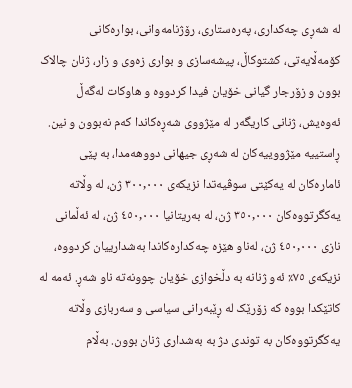لە شەڕی چەکداری، پەرەستاری، رۆژنامەوانی، بوارەکانی کۆمەڵایەتی، کشتوکاڵ، پیشەسازی و بواری زەوی و زار، ژنان چالاک بوون و زۆرجار گیانی خۆیان فیدا کردووە و هاوکات لەگەڵ ئەوەیش، ژنانی کاریگەر لە مێژووی شەڕەکاندا کەم نەبوون و نین. ڕاستییە مێژووییەکان لە شەڕی جیهانی دووهەمدا، بە پێی ئامارەکان لە یەکێتی سوڤیەتدا نزیکەی ٣٠٠,٠٠٠ ژن، لە وڵاتە یەکگرتووەکان ٣٥٠,٠٠٠ ژن، لە بەریتانیا ٤٥٠,٠٠٠ ژن، لە ئەڵمانی نازی ٤٥٠,٠٠٠ ژن، لەناو هێزە چەکدارەکاندا بەشدارییان کردووە، نزیکەی ٧٥٪ ئەو ژنانە بە دڵخوازی خۆیان چوونەتە ناو شەڕ. ئەمە لە کاتێکدا بووە کە زۆرێک لە ڕێبەرانی سیاسی و سەربازی وڵاتە یەکگرتووەکان بە توندی دژ بە بەشداری ژنان بوون. بەڵام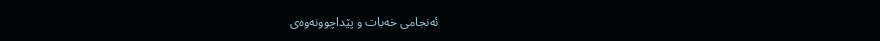ئەنجامی خەبات و پێداچوونەوەی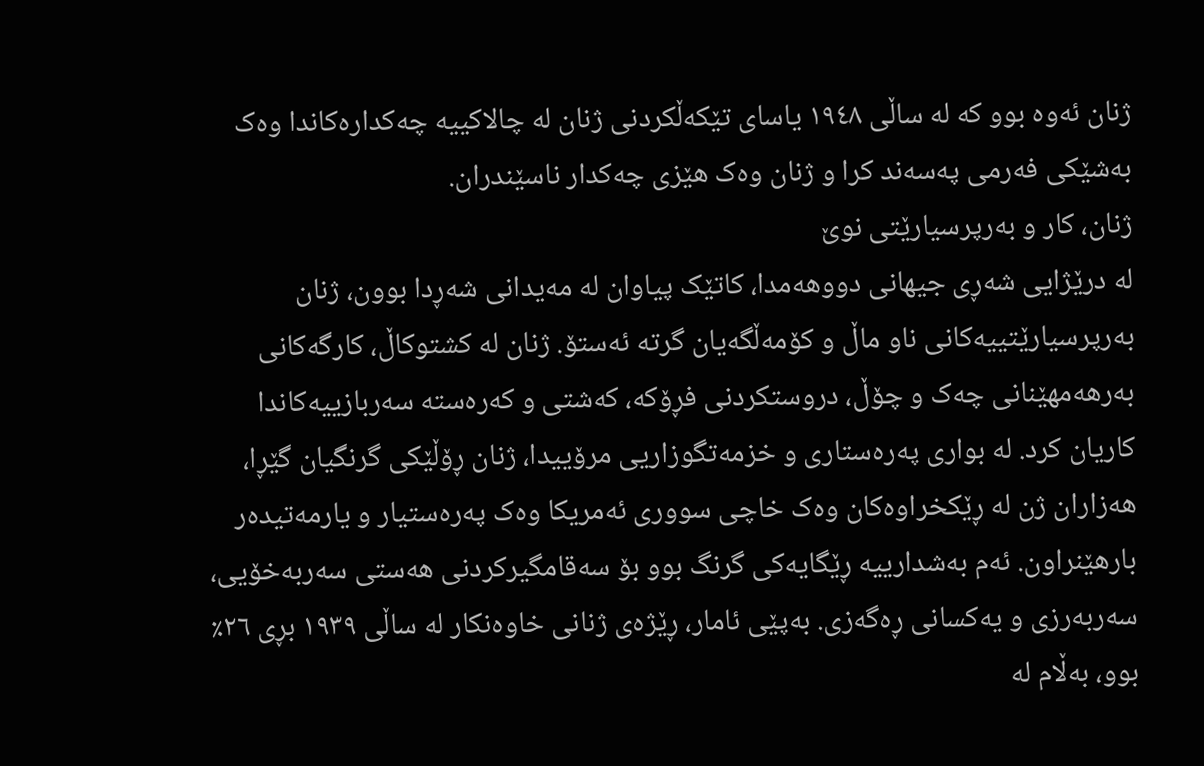ژنان ئەوە بوو کە لە ساڵی ١٩٤٨ یاسای تێکەڵکردنی ژنان لە چالاکییە چەکدارەکاندا وەک بەشێکی فەرمی پەسەند کرا و ژنان وەک هێزی چەکدار ناسێندران.
ژنان، کار و بەرپرسیارێتی نوێ
لە درێژایی شەڕی جیهانی دووهەمدا، کاتێک پیاوان لە مەیدانی شەڕدا بوون، ژنان بەرپرسیارێتییەکانی ناو ماڵ و کۆمەڵگەیان گرتە ئەستۆ. ژنان لە کشتوکاڵ، کارگەکانی بەرهەمهێنانی چەک و چۆڵ، دروستکردنی فڕۆکە، کەشتی و کەرەستە سەربازییەکاندا کاریان کرد. لە بواری پەرەستاری و خزمەتگوزاریی مرۆییدا، ژنان ڕۆڵێکی گرنگیان گێڕا، هەزاران ژن لە ڕێکخراوەکان وەک خاچی سووری ئەمریکا وەک پەرەستیار و یارمەتیدەر بارهێنراون. ئەم بەشدارییە ڕێگایەکی گرنگ بوو بۆ سەقامگیرکردنی هەستی سەربەخۆیی، سەربەرزی و یەکسانی ڕەگەزی. بەپێی ئامار، ڕێژەی ژنانی خاوەنکار لە ساڵی ١٩٣٩ بڕی ٢٦٪ بوو، بەڵام لە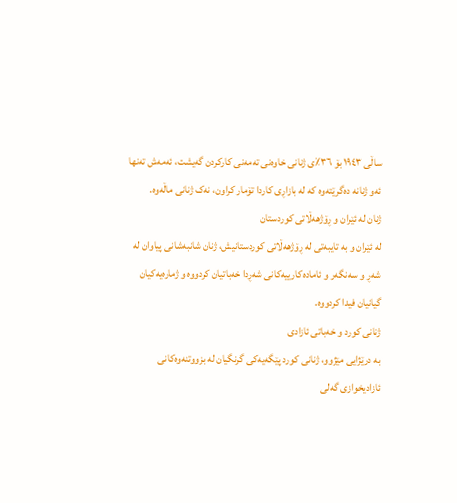ساڵی ١٩٤٣ بۆ ٣٦٪ی ژنانی خاوەنی تەمەنی کارکردن گەیشت، ئەمەش تەنها ئەو ژنانە دەگرێتەوە کە لە بازاڕی کاردا تۆمار کراون، نەک ژنانی ماڵەوە.
ژنان لە ئێران و ڕۆژهەڵاتی کوردستان
لە ئێران و بە تایبەتی لە ڕۆژهەڵاتی کوردستانیش، ژنان شانبەشانی پیاوان لە شەڕ و سەنگەر و ئامادەکارییەکانی شەڕدا خەباتیان کردووە و ژمارەیەکیان گیانیان فیدا کردووە.
ژنانی کورد و خەباتی ئازادی
بە درێژایی مێژوو، ژنانی کورد پێگەیەکی گرنگیان لە بزووتنەوەکانی ئازادیخوازی گەلی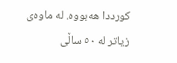کورددا هەبووە. لە ماوەی زیاتر لە ٥٠ ساڵی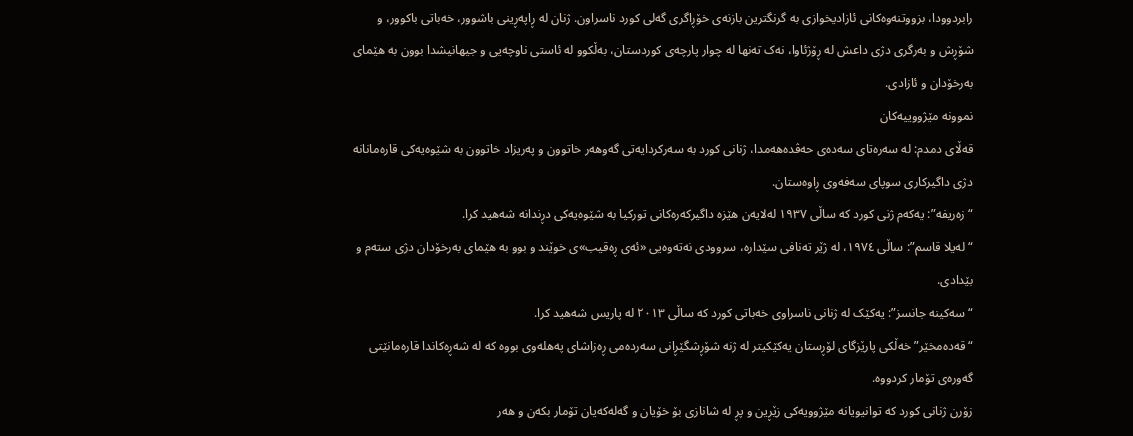رابردوودا، بزووتنەوەکانی ئازادیخوازی بە گرنگترین بازنەی خۆڕاگری گەلی کورد ناسراون. ژنان لە ڕاپەڕینی باشوور، خەباتی باکوور، و شۆڕش و بەرگری دژی داعش لە ڕۆژئاوا، نەک تەنها لە چوار پارچەی کوردستان، بەڵکوو لە ئاستی ناوچەیی و جیهانیشدا بوون بە هێمای بەرخۆدان و ئازادی.
نموونە مێژووییەکان
قەڵای دمدم: لە سەرەتای سەدەی حەڤدەهەمدا، ژنانی کورد بە سەرکردایەتی گەوهەر خاتوون و پەریزاد خاتوون بە شێوەیەکی قارەمانانە دژی داگیرکاری سوپای سەفەوی ڕاوەستان.
“زەریفە”: یەکەم ژنی کورد کە ساڵی ١٩٣٧ لەلایەن هێزە داگیرکەرەکانی تورکیا بە شێوەیەکی دڕندانە شەهید کرا.
“لەیلا قاسم”: ساڵی ١٩٧٤، لە ژێر تەنافی سێدارە، سروودی نەتەوەیی «ئەی ڕەقیب»ی خوێند و بوو بە هێمای بەرخۆدان دژی ستەم و بێدادی.
“سەکینە جانسز”: یەکێک لە ژنانی ناسراوی خەباتی کورد کە ساڵی ٢٠١٣ لە پاریس شەهید کرا.
“قەدەمخێر” خەڵکی پارێزگای لۆڕستان یەکێکیتر لە ژنە شۆڕشگێڕانی سەردەمی ڕەزاشای پەهلەوی بووە کە لە شەڕەکاندا قارەمانێتی گەورەی تۆمار کردووە.
زۆرن ژنانی کورد کە توانیویانە مێژوویەکی زێڕین و پڕ لە شانازی بۆ خۆیان و گەلەکەیان تۆمار بکەن و هەر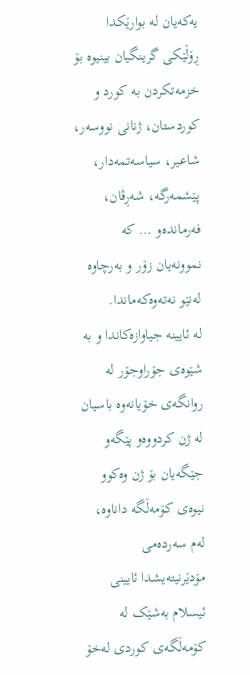یەکەیان لە بوارێکدا ڕۆڵێکی گرینگیان بینیوە بۆ خزمەتکردن بە کورد و کوردستان، ژنانی نووسەر، شاعیر، سیاسەتمەدار، پێشمەرگە، شەڕڤان، فەرماندەو … کە نموونەیان زۆر و بەرچاوە لەنێو نەتەوەکەماندا.
لە ئایینە جیاوازەکاندا و بە شێوەی جۆراوجۆر لە روانگەی خۆیانەوە باسیان لە ژن کردووەو پێگەو جێگەیان بۆ ژن وەکوو نیوەی کۆمەڵگە داناوە، لەم سەردەمی مۆدێرنیتەیشدا ئایینی ئیسلام بەشێک لە کۆمەڵگەی کوردی لەخۆ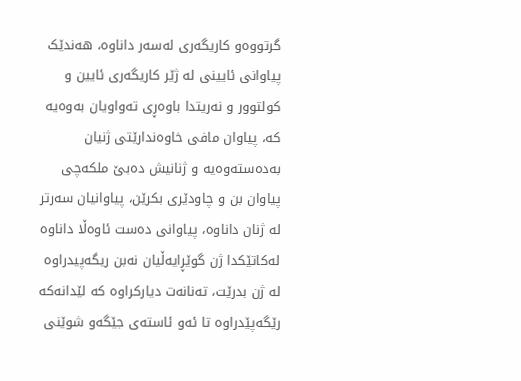گرتووەو کاریگەری لەسەر داناوە، هەندێک پیاوانی ئایینی لە ژێر کاریگەری ئایین و کولتوور و نەریتدا باوەڕی تەواویان بەوەیە کە، پیاوان مافی خاوەندارێتی ژنیان بەدەستەوەیە و ژنانیش دەبێ ملکەچی پیاوان بن و چاودێری بکرێن، پیاوانیان سەرتر لە ژنان داناوە، پیاوانی دەست ئاوەڵا داناوە لەکاتێکدا ژن گوێڕایەڵیان نەبن ریگەپیدراوە لە ژن بدرێت، تەنانەت دیارکراوە کە لێدانەکە رێگەپێدراوە تا ئەو ئاستەی جێگەو شوێنی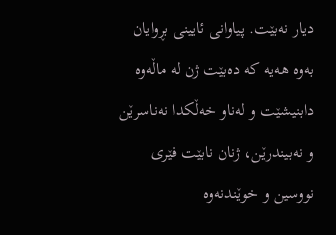دیار نەبێت. پیاوانی ئایینی بڕوایان بەوە هەیە کە دەبێت ژن لە ماڵەوە دابنیشێت و لەناو خەڵکدا نەناسرێن و نەبیندرێن، ژنان نابێت فێری نووسین و خوێندنەوە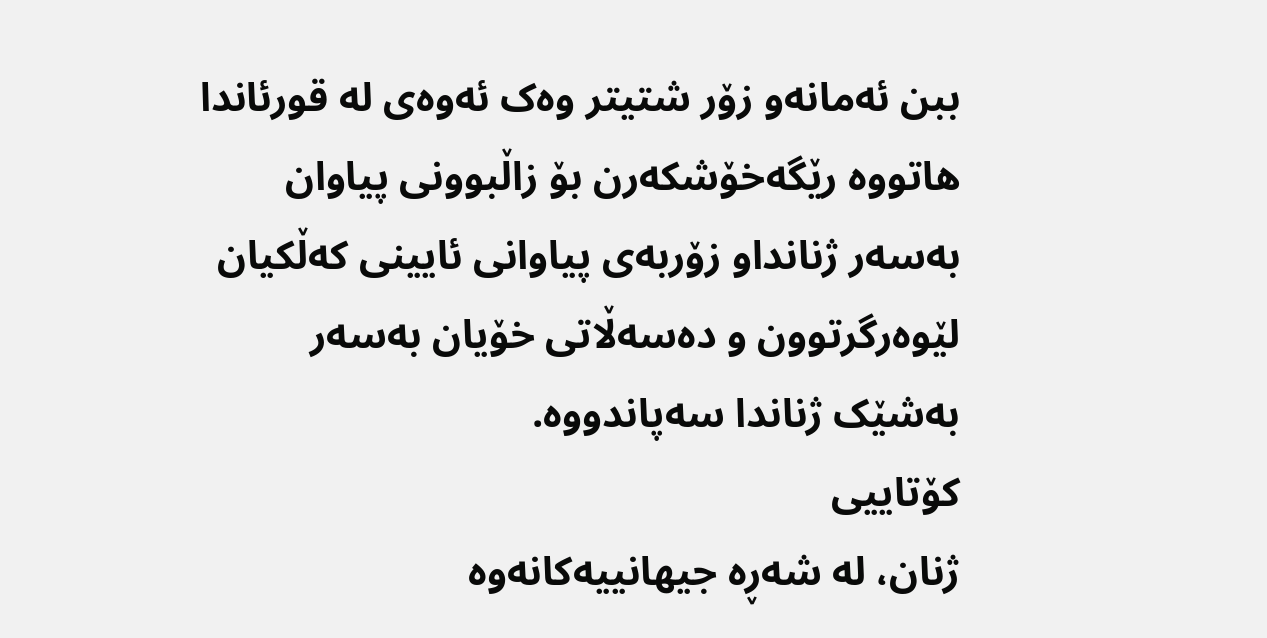ببن ئەمانەو زۆر شتیتر وەک ئەوەی لە قورئاندا هاتووە رێگەخۆشکەرن بۆ زاڵبوونی پیاوان بەسەر ژنانداو زۆربەی پیاوانی ئایینی کەڵکیان لێوەرگرتوون و دەسەڵاتی خۆیان بەسەر بەشێک ژناندا سەپاندووە.
کۆتاییی
ژنان، لە شەڕە جیهانییەکانەوە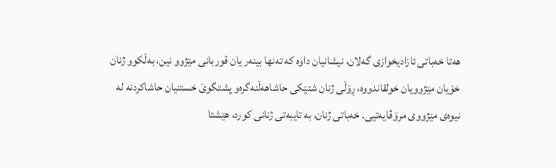هەتا خەباتی ئازادیخوازی گەلان، نیشانیان داوە کە تەنها بینەر یان قوربانی مێژوو نین، بەڵکوو ژنان خۆیان مێژوویان خولقاندووە، ڕۆڵی ژنان شتێکی حاشاهەڵنەگرەو پشتگوێ خستنیان حاشاکردنە لە نیوەی مێژووی مرۆڤایەتیی. خەباتی ژنان، بە تایبەتی ژنانی کورد، هێشتا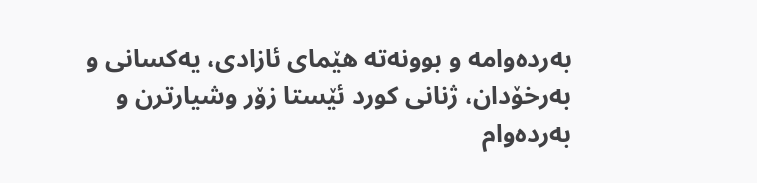بەردەوامە و بوونەتە هێمای ئازادی، یەکسانی و بەرخۆدان، ژنانی کورد ئێستا زۆر وشیارترن و بەردەوام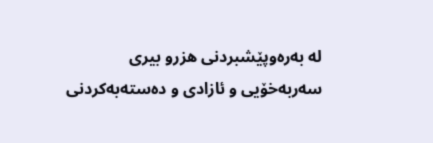لە بەرەوپێشبردنی هزرو بیری سەربەخۆیی و ئازادی و دەستەبەکردنی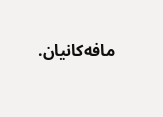مافەکانیان.